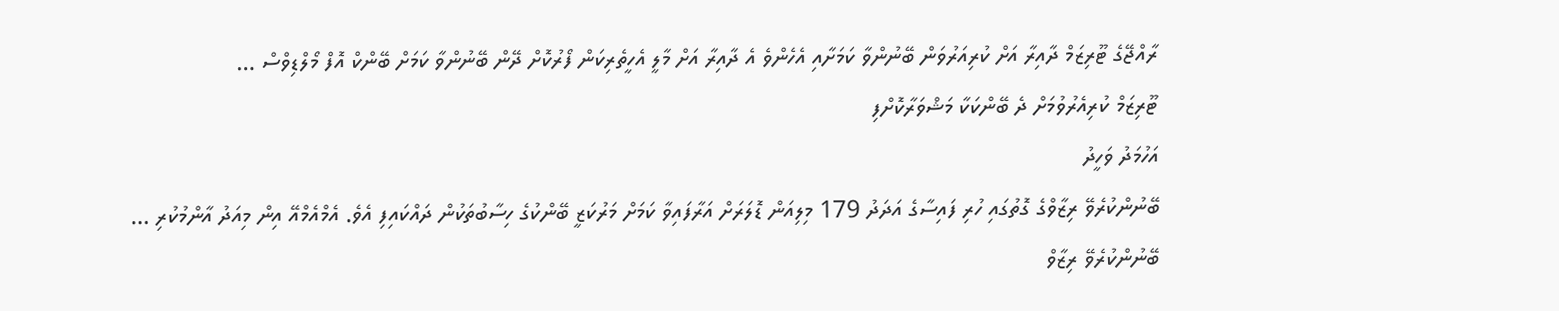ރާއްޖޭގެ ޓޫރިޒަމް ދާއިރާ އަށް ކުރިއަރުވަން ބޭނުންވާ ކަމަށާއި އެހެންވެ އެ ދާއިރާ އަށް މާލީ އެހީތެރިކަން ފޯރުކޮށް ދޭން ބޭނުންވާ ކަމަށް ބޭންކް އޮފް މޯލްޑިވްސް …
ޓޫރިޒަމް ކުރިއެރުވުމަށް ދެ ބޭންކަކާ މަޝްވަރާކޮށްފި
އަހުމަދު ވަހީދު
ބޭނުންކުރެވޭ ރިޒާވްގެ ގޮތުގައި ހުރި ފައިސާގެ އަދަދު 179 މިލިއަން ޑޮލަރަށް އަރާފައިވާ ކަމަށް މަރުކަޒީ ބޭންކުގެ ހިސާބުތަކުން ދައްކައިފި އެވެ. އެމްއެމްއޭ އިން މިއަދު އާންމުކުރި …
ބޭނުންކުރެވޭ ރިޒާވް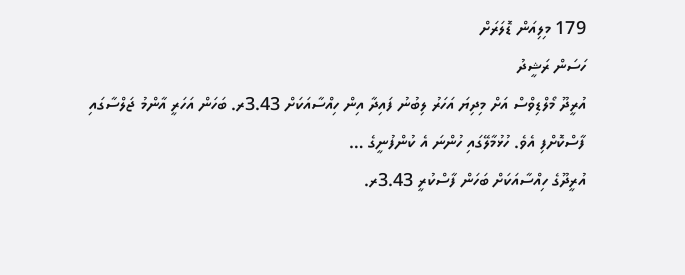179 މިލިއަން ޑޮލަރަށް
ހަސަން ރަޝީދު
އުރީދޫ މޯލްޑިވްސް އަށް މިދިޔަ އަހަރު ލިބުނު ފައިދާ އިން ހިއްސާއަކަށް 3.43ރ. ބަހަން އަހަރީ އާންމު ޖަލްސާގައި ފާސްކޮށްފި އެވެ. ހުޅުމާލޭގައި ހުންނަ އެ ކުންފުނީގެ …
އުރީދޫގެ ހިއްސާއަކަށް ބަހަން ފާސްކުރީ 3.43ރ.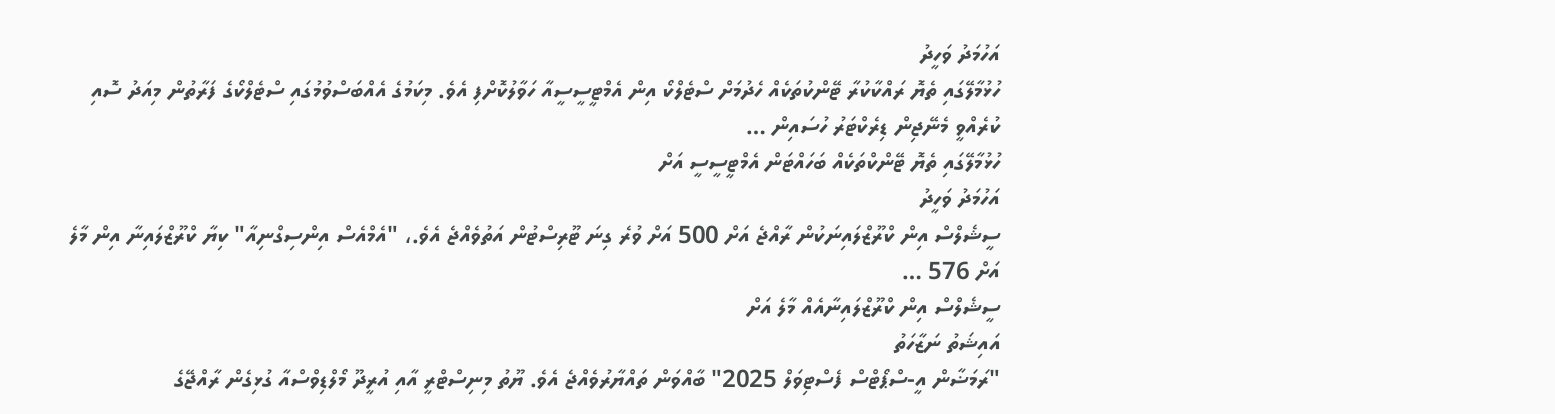އަހުމަދު ވަހީދު
ހުޅުމާލޭގައި ތެޔޮ ރައްކާކުރާ ޓޭންކުތަކެއް ހެދުމަށް ސްޓެލްކޯ އިން އެމްޓީސީސީއާ ހަވާލުކޮށްފި އެވެ. މިކަމުގެ އެއްބަސްވުމުގައި ސްޓެލްކޯގެ ފަރާތުން މިއަދު ސޮއި ކުރެއްވީ މެނޭޖިން ޑިރެކްޓަރު ހުސައިން …
ހުޅުމާލޭގައި ތެޔޮ ޓޭންކްތަކެއް ބަހައްޓަން އެމްޓީސީސީ އަށް
އަހުމަދު ވަހީދު
ސީޝެލްސް އިން ކްރޫޒްލައިނަކުން ރާއްޖެ އަށް 500 އަށް ވުރެ ގިނަ ޓޫރިސްޓުން އަތުވެއްޖެ އެވެ.، "އެމްއެސް އިންސިގްނިއާ" ކިޔާ ކްރޫޒްލައިނާ އިން މާލެ އަށް 576 …
ސީޝެލްސް އިން ކްރޫޒްލައިނާއެއް މާލެ އަށް
އައިޝަތު ނަޒާހަތު
"ރަމަޟާން އީ-ސްޕޯޓްސް ފެސްޓިވަލް 2025" ބާއްވަން ތައްޔާރުވެއްޖެ އެވެ. ޔޫތު މިނިސްޓްރީ އާއި އުރީދޫ މޯލްޑިވްސްއާ ގުޅިގެން ރާއްޖޭގެ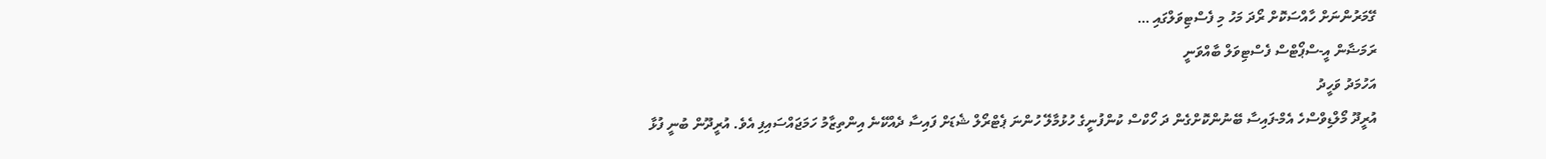ގޭމަރުންނަށް ހާއްސަކޮށް ރޯދަ މަހު މި ފެސްޓިވަލްގައި …
ރަމަޟާން އީ-ސްޕޯޓްސް ފެސްޓިވަލް ބާއްވަނީ
އަހުމަދު ވަހީދު
އުރީދޫ މޯލްޑިވްސްހެ އެމް-ފައިސާ ބޭނުންކޮށްގެން ދަ ހޯކްސް ކުންފުނީގެ ހުޅުމާލޭ ހުންނަ ޕެޓްރޯލް ޝެޑަށް ފައިސާ ދެއްކޭނެ އިންތިޒާމު ހަމަޖައްސައިފި އެވެ. އުރީދޫން ބުނީ ފުޅާ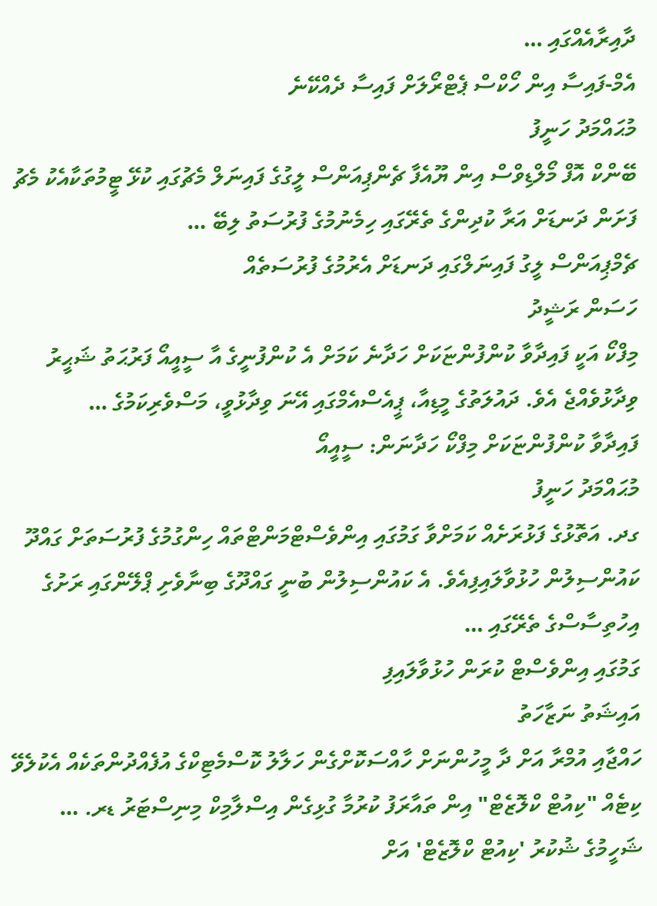ދާއިރާއެއްގައި …
އެމް-ފައިސާ އިން ހޯކްސް ޕެޓްރޯލަށް ފައިސާ ދެއްކޭނެ
މުޙައްމަދު ހަނީފު
ބޭންކް އޮފް މޯލްޑިވްސް އިން ޔޫއެފާ ޗެންޕިއަންސް ލީގުގެ ފައިނަލް މެޗުގައި ކުޅޭ ޓީމުތަކާއެކު މެޗު ފަށަން ދަނޑަށް އަރާ ކުދިންގެ ތެރޭގައި ހިމެނުމުގެ ފުރުސަތު ލިބޭ …
ޗެމްޕިއަންސް ލީގު ފައިނަލްގައި ދަނޑަށް އެރުމުގެ ފުރުސަތެއް
ހަސަން ރަޝީދު
މިފްކޯ އަކީ ފައިދާވާ ކުންފުންޏަކަށް ހަދާނެ ކަމަށް އެ ކުންފުނީގެ އާ ސީއީއޯ ފަރުޙަތު ޝަޙީރު ވިދާޅުވެއްޖެ އެވެ. ދައުލަތުގެ މީޑިއާ، ޕީއެސްއެމްގައި އޭނަ ވިދާޅުވީ، މަސްވެރިކަމުގެ …
ފައިދާވާ ކުންފުންޏަކަށް މިފްކޯ ހަދާނަން: ސީއީއޯ
މުޙައްމަދު ހަނީފު
ގދ. އަތޮޅުގެ ފަޅުރަށެއް ކަމަށްވާ ގަމުގައި އިންވެސްޓްމަންޓްތައް ހިންގުމުގެ ފުރުސަތަށް ގައްދޫ ކައުންސިލުން ހުޅުވާލައިފިއެވެ. އެ ކައުންސިލުން ބުނީ ގައްދޫގެ ބިނާވެށި ޕްލޭންގައި ރަށުގެ އިހުތިސާސްގެ ތެރޭގައި …
ގަމުގައި އިންވެސްޓް ކުރަން ހުޅުވާލައިފި
އައިޝަތު ނަޒާހަތު
ހައްޖާއި އުމްރާ އަށް ދާ މީހުންނަށް ހާއްސަކޮށްގެން ހަލާލު ކޮސްމެޓިކްގެ އުފެއްދުންތަކެއް އެކުލެވޭ ކިޓެއް "ކިއުޓް ކްލޮޒެޓް" އިން ތައާރަފު ކުރުމާ ގުޅިގެން އިސްލާމިކް މިނިސްޓަރު ޑރ. …
ޝަހީމުގެ ޝުކުރު 'ކިއުޓް ކްލޮޒެޓް' އަށް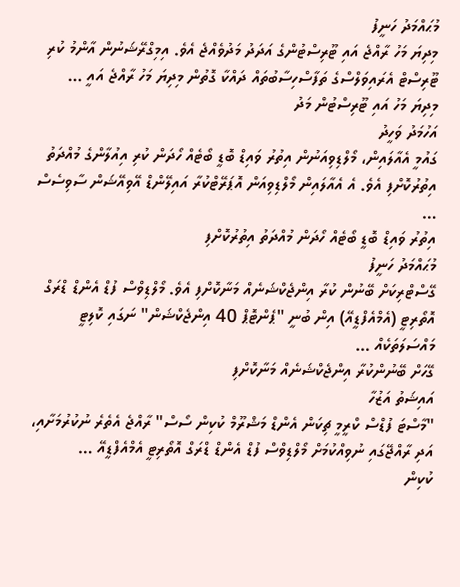މުޙައްމަދު ހަނީފު
މިދިޔަ މަހު ރާއްޖެ އައި ޓޫރިސްޓުންގެ އަދަދު މަދުވެއްޖެ އެވެ. އިމިގްރޭޝަނުން އާންމު ކުރި ޓޫރިސްޓް އެރައިވަލްސްގެ ތަފާސްހިސާބުތައް ދައްކާ ގޮތުން މިދިޔަ މަހު ރާއްޖެ އައީ …
މިދިޔަ މަހު އައި ޓޫރިސްޓުން މަދު
އަހުމަދު ވަހީދު
ގައުމީ އެއާލައިން، މޯލްޑިވިއަނުން އިތުރު ވައިޑް ބޮޑީ ބޯޓެއް ހޯދަން ކުރި އިއުލާންގެ މުއްދަތު އިތުރުކޮށްފި އެވެ. އެ އެއާލައިން މޯލްޑިވިއަން އޮޕަރޭޓްކުރާ އައިލޭންޑް އޭވިއޭޝަން ސާވިސެސް …
އިތުރު ވައިޑް ބޮޑީ ބޯޓެއް ހޯދަން މުއްދަތު އިތުރުކޮށްފި
މުޙައްމަދު ހަނީފު
ގޭސްޓްރިކަށް ބޭނުން ކުރާ އިންޖެކްޝަނެއް މަނާކޮށްފި އެވެ. މޯލްޑިވްސް ފުޑް އެންޑް ޑްރަގް އޮތޯރިޓީ (އެމްއެފްޑީއޭ) އިން ބުނީ "ޕެންޓޮޕް 40 އިންޖެކްޝަން" ނަގައި ކޮލިޓީ މައްސަލަތަކެއް …
ގޭހަށް ބޭނުންކުރާ އިންޖެކްޝަނެއް މަނާކޮށްފި
އައިޝަތު އަޒުހާ
"މާސްޓަ ފުޑްސް ކްރީމީ ޗިކަން އެންޑް މަޝްރޫމް ކުކިން ސޯސް" ރާއްޖެ އެތެރެ ނުކުރުމަށާއި، އަދި ރާއްޖޭގައި ނުވިއްކުމަށް މޯލްޑިވްސް ފުޑް އެންޑް ޑްރަގް އޮތޯރިޓީ އެމްއެފްޑީއޭ …
ކުކިން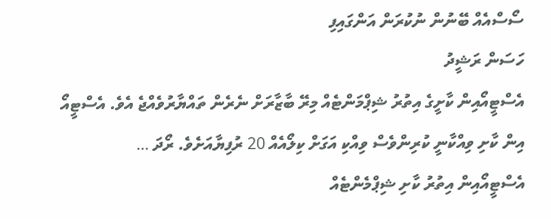ސޯސްއެއް ބޭނުން ނުކުރަން އަންގައިފި
ހަސަން ރަޝީދު
އެސްޓީއޯއިން ކާށީގެ އިތުރު ޝިޕްމަންޓެއް މިރޭ ބާޒާރަށް ނެރެން ތައްޔާރުވެއްޖެ އެވެ. އެސްޓީއޯ އިން ކާށި ވިއްކާނީ ކުރިންވެސް ވިއްކި އަގަށް ކިލޯއެއް 20 ރުފިޔާއަށެވެ. ރޯދަ …
އެސްޓީއޯއިން އިތުރު ކާށި ޝިޕްމެންޓެއް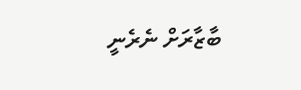ބާޒާރަށް ނެރެނީ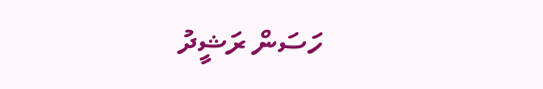ހަސަން ރަޝީދު